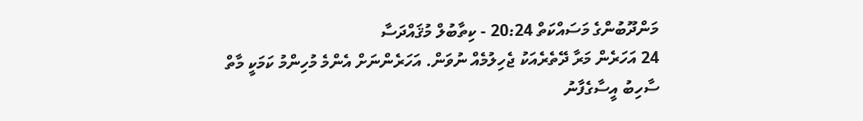މަންދޫބުންގެ މަސައްކަތް 20:24 - ކިތާބުލް މުޤައްދަސާ
24 އަހަރެން މަރާ ދޭތެރެއަކު ޖެހިލުމެއް ނުވަން. އަހަރެންނަށް އެންމެ މުހިންމު ކަމަކީ މާތް ސާހިބު އީސާގެފާނު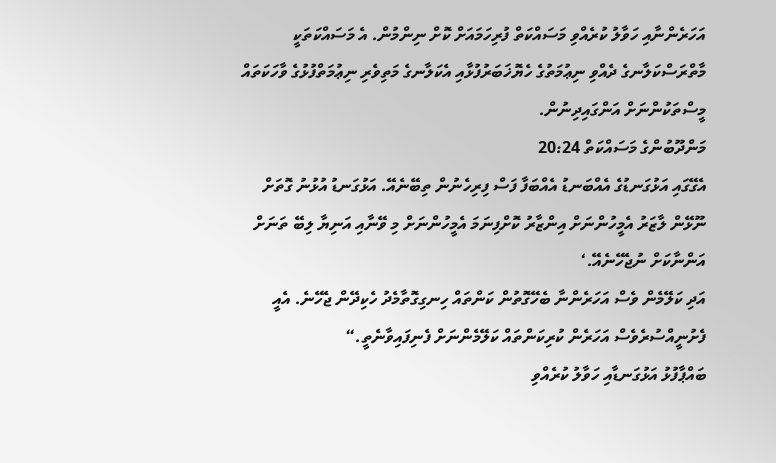އަހަރެންނާއި ހަވާލު ކުރެއްވި މަސައްކަތް ފުރިހަމައަށް ކޮށް ނިންމުން. އެ މަސައްކަތަކީ މާތްރަސްކަލާނގެ ދެއްވި ނިޢުމަތުގެ ހެޔޮޚަބަރުފުޅާއި އެކަލާނގެ މަތިވެރި ނިޢުމަތްފުޅުގެ ވާހަކަތައް މީސްތަކުންނަށް އަންގައިދިނުން.
މަންދޫބުންގެ މަސައްކަތް 20:24
އެގޭގައި އަޅުގަނޑުގެ އެއްބަނޑު އެއްބަފާ ފަސް ފިރިހެނުން ތިބޭނެއޭ. އަޅުގަނޑު އުޅުނު ގޮތަށް ނޫޅޭން ލާޒަރު އެމީހުންނަށް އިންޒާރު ކޮށްފިނަމަ އެމީހުންނަށް މި ވޭނާއި އަނިޔާ ލިބޭ ތަނަށް އަންނާކަށް ނުޖެހޭނެއޭ.‘
އަދި ކަލޭމެން ވެސް އަހަރެންނާ ބެހޭގޮތުން ކަންތައް ހިނގިގޮތާމެދު ހެކިދޭން ޖެހޭނެ. އެއީ ފެށުނީއްސުރެވެސް އަހަރެން ކުރިކަންތައް ކަލޭމެންނަށް ފެނިފައިވާނެތީ.“
ބައްޕާފުޅު އަޅުގަނޑާއި ހަވާލު ކުރެއްވި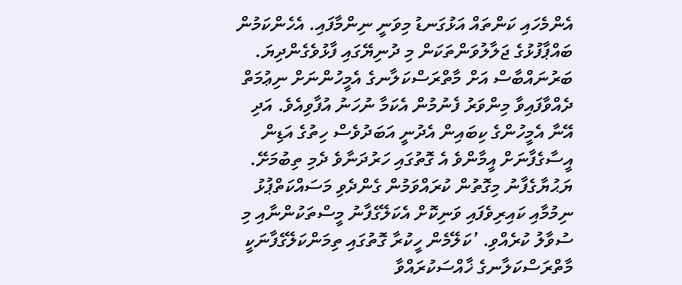އެންމެހައި ކަންތައް އަޅުގަނޑު މިވަނީ ނިންމާފައި. އެހެންކަމުން ބައްޕާފުޅުގެ ޖަލާލުވަންތަކަން މި ދުނިޔޭގައި ފާޅުވެގެންދިޔަ.
ބަރުނައްބާސް އަށް މާތްރަސްކަލާނގެ އެމީހުންނަށް ނިޢުމަތް ދެއްވާފައިވާ މިންވަރު ފެނުމުން އެކަމާ ނުހަނު އުފާވިއެވެ. އަދި އޭނާ އެމީހުންގެ ކިބައިން އެދުނީ އަބަދުވެސް ހިތުގެ އަޑިން އީސާގެފާނަށް އީމާންވެ އެ ގޮތުގައި ހަރުދަނާވެ ދެމި ތިބުމަށޭ.
ޔަޙުޔާގެފާނު މިގޮތުން ކުރައްވަމުން ގެންދެވި މަސައްކަތްޕުޅު ނިމުމާއި ކައިރިވެފައި ވަނިކޮށް އެކަލޭގެފާނު މީސްތަކުންނާއި މި ސުވާލު ކުރެއްވި. ’ކަލޭމެން ހީކުރާ ގޮތުގައި ތިމަންކަލޭގެފާނަކީ މާތްރަސްކަލާނގެ ޚާއްސަކުރައްވާ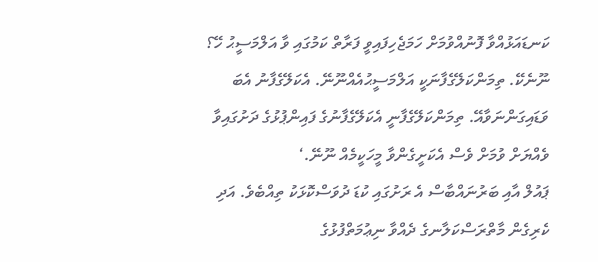ކަނޑައަޅުއްވާ ފޮނުއްވުމަށް ހަމަޖެހިފައިވީ ފަރާތް ކަމުގައި ވާ އަލްމަސީޙު ހޭ؟ ނޫނެކޭ. ތިމަންކަލޭގެފާނަކީ އަލްމަސީޙުއެއްނޫނޭ. އެކަލޭގެފާނު އެބަ ވަޑައިގަންނަވާއޭ. ތިމަންކަލޭގެފާނީ އެކަލޭގެފާނުގެ ފައިންޕުޅުގެ ދަށުގައިވާ ވެއްޔަށް ވުމަށް ވެސް އެކަށީގެންވާ މީހަކީމެއް ނޫނޭ.‘
ޕައުލް އާއި ބަރުނައްބާސް އެ ރަށުގައި ކުޑަ ދުވަސްކޮޅަކު ތިއްބެވެ. އަދި ކެރިގެން މާތްރަސްކަލާނގެ ދެއްވާ ނިޢުމަތްފުޅުގެ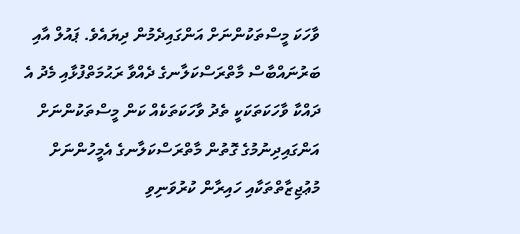ވާހަކަ މީސްތަކުންނަށް އަންގައިދެމުން ދިޔައެވެ. ޕައުލް އާއި ބަރުނައްބާސް މާތްރަސްކަލާނގެ ދެއްވާ ރަޙުމަތްފުޅާއި މެދު އެ ދައްކާ ވާހަކަތަކަކީ ތެދު ވާހަކަތަކެއް ކަން މީސްތަކުންނަށް އަންގައިދިނުމުގެ ގޮތުން މާތްރަސްކަލާނގެ އެމީހުންނަށް މުޢުޖިޒާތްތަކާއި ހައިރާން ކުރުވަނިވި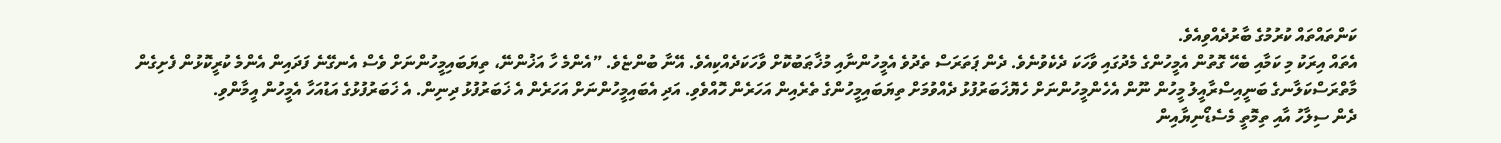ކަންތައްތައް ކުރުމުގެ ބާރުދެއްވިއެވެ.
އެތައް އިރަކު މި ކަމާއި ބެހޭ ގޮތުން އެމީހުންގެ މެދުގައި ވާހަކަ ދެކެވުނެވެ. ދެން ޕަތަރަސް ތެދުވެ އެމީހުންނާއި މުޚާޠަބުކޮށް ވާހަކަދެއްކިއެވެ. އޭނާ ބުންޏެވެ. ”އެންމެ ހާ އަޚުންނޭ، ތިޔަބައިމީހުންނަށް ވެސް އެނގޭނެ ފަދައިން އެންމެ ކުރީކޮޅުން ފެށިގެން މާތްރަސްކަލާނގެ ބަނީއިސްރާއީލު މީހުން ނޫން އެހެންމީހުންނަށް ހެޔޮޚަބަރުފުޅު ދެއްވުމަށް ތިޔަބައިމީހުންގެ ތެރެއިން އަހަރެން ހޮއްވެވި. އަދި އެބައިމީހުންނަށް އަހަރެން އެ ޚަބަރުފުޅު ދިނިން. އެ ޚަބަރުފުޅުގެ އަޑުއަހާ އެމީހުން އީމާންވި.
ދެން ސިލާހު އާއި ތިމޮތީ މެސެޑޯނިޔާއިން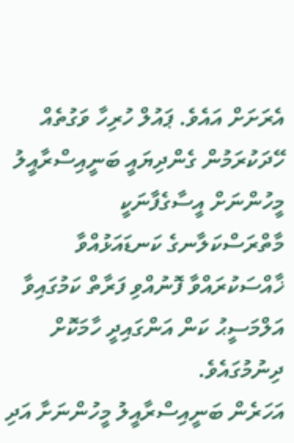އެރަށަށް އައެވެ. ޕައުލް ހުރިހާ ވަގުތެއް ހޭދަކުރަމުން ގެންދިޔައީ ބަނީއިސްރާއީލު މީހުންނަށް އީސާގެފާނަކީ މާތްރަސްކަލާނގެ ކަނޑައަޅުއްވާ ޚާއްސަކުރައްވާ ފޮނުއްވި ފަރާތް ކަމުގައިވާ އަލްމަސީޙު ކަން އަންގައިދީ ހާމަކޮށް ދިނުމުގައެވެ.
އަހަރެން ބަނީއިސްރާއީލު މީހުންނަށާ އަދި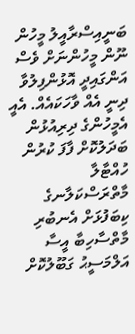ބަނީއިސްރާއީލު މީހުން ނޫން މީހުންނަށް ވެސް އަންގައިދީ އޮޅުންފިލުވާ ދިނީ އެއް ވާހަކައެއް. އެއީ އެމީހުންގެ ދިރިއުޅުން ބަދަލުކޮށް ފާފަ ކުރުން ހުއްޓާލާ މާތްރަސްކަލާނގެ ކިބަފުޅަށް އެނބުރި މާތްސާހިބާ އީސާ އަލްމަސީޙު ގަބޫލުކޮށް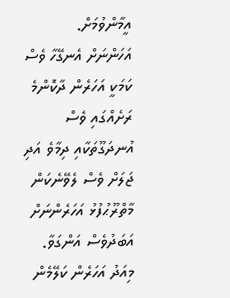އީމާންވުމަށް.
އަހަންނަށް އެނގޭހާ ވެސް ކަމަކީ އަހަރެން ދާކޮންމެ ރަށެއްގައި ވެސް އުނދަގޫތަކާއި ދިމާވެ އަދި ޖަލަށް ވެސް ލެވޭނެކަން މާތްރޫޙުފުޅު އަހަރެންނަށް އަބަދުވެސް އަންގަވާ.
މިއަދު އަހަރެން ކަލޭމެން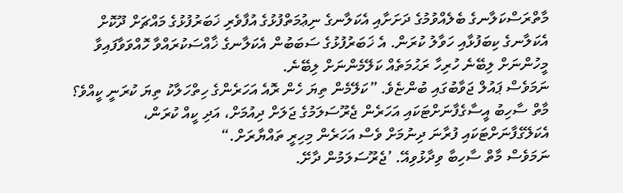މާތްރަސްކަލާނގެ ބެލެއްވުމުގެ ދަށަށާއި އެކަލާނގެ ނިޢުމަތްފުޅުގެ އުފާވެރި ޚަބަރުފުޅުގެ މައްޗަށް ދޫކޮށް އެކަލާނގެ ކިބަފުޅާއި ހަވާލު ކުރަން. އެ ޚަބަރުފުޅުގެ ސަބަބުން އެކަލާނގެ ޚާއްސަކުރައްވާ ހޮއްވަވާފައިވާ މީހުންނަށް ލިބޭނެ ހުރިހާ ރަޙުމަތެއް ކަލޭމެންނަށް ލިބޭނެ.
ނަމަވެސް ޕައުލް ޖަވާބުގައި ބުންޏެވެ. ”ކަލޭމެން ތިޔަ ހެން ރޮއެ އަހަރެންގެ ހިތްހަލާކު ތިޔަ ކުރަނީ ކީއްވެ؟ މާތް ސާހިބު އީސާގެފާނަށްޓަކައި އަހަރެން ޖެރޫސަލަމުގެ ޖަލަށް ދިއުމަށް، އަދި ކީއް ކުރަން، އެކަލޭގެފާނަށްޓަކައި ފުރާނަ ދިނުމަށް ވެސް އަހަރެން މިހިރީ ތައްޔާރަށް.“
ނަމަވެސް މާތް ސާހިބާ ވިދާޅުވިއޭ. ’ޖެރޫސަލަމުން ދާށޭ.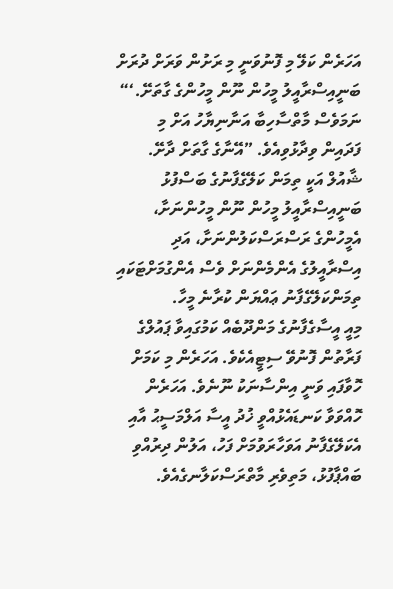އަހަރެން ކަލޭ މި ފޮނުވަނީ މި ރަށުން ވަރަށް ދުރަށް ބަނީއިސްރާއީލު މީހުން ނޫން މީހުންގެ ގާތަށޭ.‘“
ނަމަވެސް މާތްސާހިބާ އަނާނިޔާހު އަށް މި ފަދައިން ވިދާޅުވިއެވެ. ”އޭނާގެ ގާތަށް ދާށޭ. ޝާއުލް އަކީ ތިމަން ކަލޭގެފާނުގެ ބަސްފުޅު ބަނީއިސްރާއީލު މީހުން ނޫން މީހުންނަށާ، އެމީހުންގެ ރަސްރަސްކަލުންނަށާ، އަދި އިސްރާއީލުގެ އެންމެންނަށް ވެސް އެންގުމަށްޓަކައި ތިމަންކަލޭގެފާނު ޢައްޔަން ކުރާނެ މީހާ.
މިއީ އީސާގެފާނުގެ މަންދޫބެއް ކަމުގައިވާ ޕައުލްގެ ފަރާތުން ފޮނުވޭ ސިޓީއެކެވެ. އަހަރެން މި ކަމަށް ހޮވާފައި ވަނީ އިންސާނަކު ނޫނެވެ. އަހަރެން ހޮއްވަވާ ކަނޑައެޅުއްވީ ޚުދު އީސާ އަލްމަސީޙު އާއި އެކަލޭގެފާނު އަވަހާރަވުމަށް ފަހު، އަލުން ދިރުއްވި ބައްޕާފުޅު، މަތިވެރި މާތްރަސްކަލާނގެއެވެ.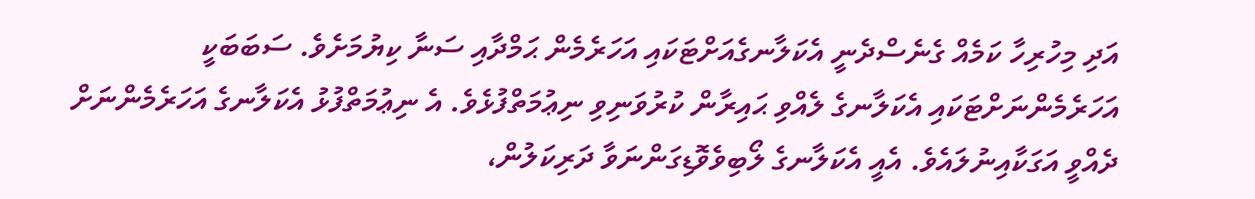އަދި މިހުރިހާ ކަމެއް ގެނެސްދެނީ އެކަލާނގެއަށްޓަކައި އަހަރެމެން ޙަމްދާއި ސަނާ ކިޔުމަށެވެ. ސަބަބަކީ އަހަރެމެންނަށްޓަކައި އެކަލާނގެ ލެއްވި ޙައިރާން ކުރުވަނިވި ނިޢުމަތްފުޅެވެ. އެ ނިޢުމަތްފުޅު އެކަލާނގެ އަހަރެމެންނަށް ދެއްވީ އަގަކާއިނުލައެވެ. އެއީ އެކަލާނގެ ލޯބިވެވޮޑިގަންނަވާ ދަރިކަލުން،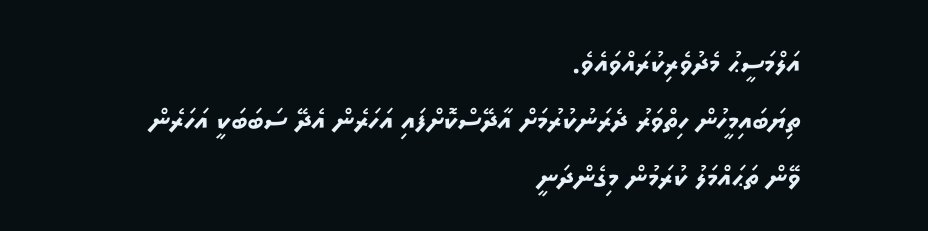އަލްމަސީޙު މެދުވެރިކުރައްވައެވެ.
ތިޔަބައިމީހުން ހިތްވަރު ދެރަނުކުރުމަށް އާދޭސްކޮށްފައި އަހަރެން އެދޭ ސަބަބަކީ އަހަރެން ވޭން ތަޙައްމަލު ކުރަމުން މިގެންދަނީ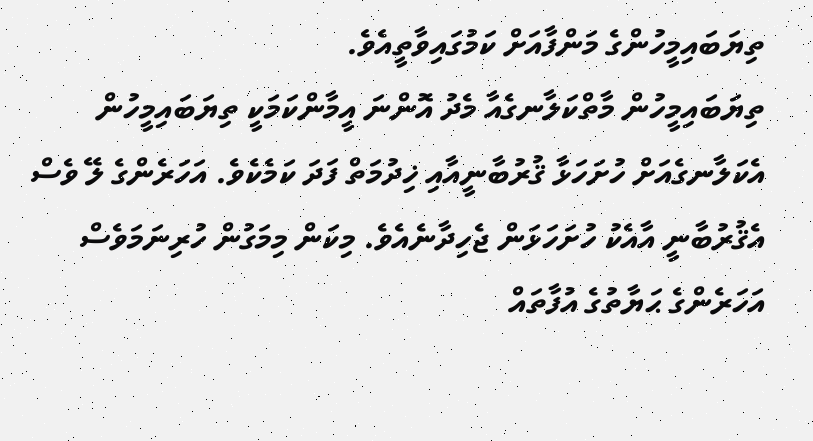ތިޔަބައިމީހުންގެ މަންފާއަށް ކަމުގައިވާތީއެވެ.
ތިޔަބައިމީހުން މާތްކަލާނގެއާ މެދު އޮންނަ އީމާންކަމަކީ ތިޔަބައިމީހުން އެކަލާނގެއަށް ހުށަހަޅާ ޤުރުބާނީއާއި ޚިދުމަތް ފަދަ ކަމެކެވެ. އަހަރެންގެ ލޭ ވެސް އެޤުރުބާނީ އާއެކު ހުށަހަޅަން ޖެހިދާނެއެވެ. މިކަން މިމަގުން ހުރިނަމަވެސް އަހަރެންގެ ޙަޔާތުގެ އުފާތައް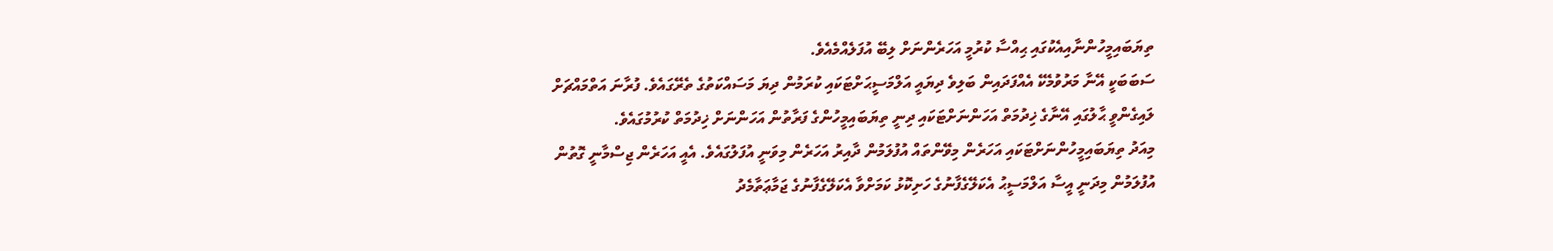ތިޔަބައިމީހުންނާއިއެކުގައި ޙިއްސާ ކުރުމީ އަހަރެންނަށް ލިބޭ އުފަލެއްމެއެވެ.
ސަބަބަކީ އޭނާ މަރުވުމެކޭ އެއްފަދައިން ބަލިވެ ދިޔައީ އަލްމަސީޙަށްޓަކައި ކުރަމުން ދިޔަ މަސައްކަތުގެ ތެރޭގައެވެ. ފުރާނަ އަތްމައްޗަށް ލައިގެންވީ ޙާލުގައި އޭނާގެ ޚިދުމަތް އަހަންނަށްޓަކައި ދިނީ ތިޔަބައިމީހުންގެ ފަރާތުން އަހަންނަށް ޚިދުމަތް ކުރުމުގައެވެ.
މިއަދު ތިޔަބައިމީހުންނަށްޓަކައި އަހަރެން މިވޭންތައް އުފުލަމުން ދާއިރު އަހަރެން މިވަނީ އުފަލުގައެވެ. އެއީ އަހަރެން ޖިސްމާނީ ގޮތުން އުފުލަމުން މިދަނީ އީސާ އަލްމަސީޙު އެކަލޭގެފާނުގެ ހަށިކޮޅު ކަމަށްވާ އެކަލޭގެފާނުގެ ޖަމާޢަތާމެދު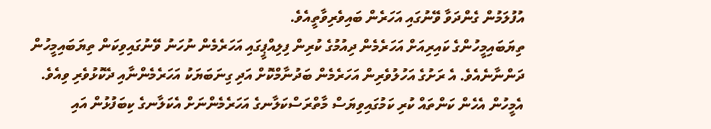އުފުލަމުން ގެންދަވާ ވޭނުގައި އަހަރެން ބައިވެރިވާތީއެވެ.
ތިޔަބައިމީހުންގެ ކައިރިއަށް އަހަރެމެން ދިއުމުގެ ކުރިން ފިލިއްޕީގައި އަހަރެމެން ނުހަނު ވޭނުގައިވިކަން ތިޔަބައިމީހުން ދަންނާނެއެވެ. އެ ރަށުގެ އަހުލުވެރިން އަހަރެމެން ބަދުނާމްކޮށް އަދި ގިނަބަޔަކު އަހަރެމެންނާއި ދެކޮޅުވެރި ވިއެވެ. އެމީހުން އެހެން ކަންތައް ކުރި ކަމުގައިވިޔަސް މާތްރަސްކަލާނގެ އަހަރެމެންނަށް އެކަލާނގެ ކިބަފުޅުން އައި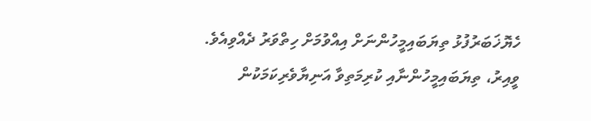ހެޔޮޚަބަރުފުޅު ތިޔަބައިމީހުންނަށް އިއްވުމަށް ހިތްވަރު ދެއްވިއެވެ.
ވީއިރު، ތިޔަބައިމީހުންނާއި ކުރިމަތިވާ އަނިޔާވެރިކަމަކުން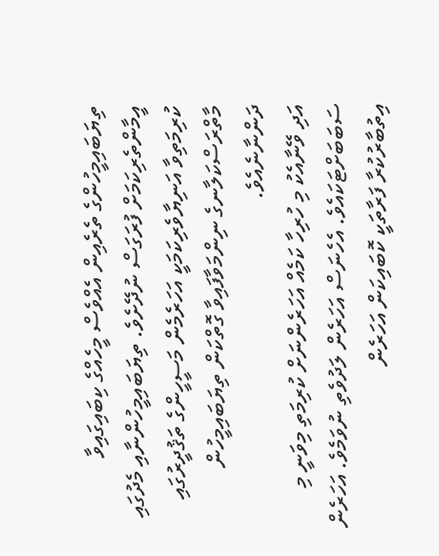ތިޔަބައިމީހުންގެ ތެރެއިން އެއްވެސް މީހެއްގެ ކިބައިގައިވާ އީމާންތެރިކަމަށް ފުރަގަސް ނުދޭށެވެ. ތިޔަބައިމީހުންނާއި މެދުގައި ކުރިމަތިވާ އަނިޔާވެރިކަމަކީ އަހަރެމެން މަސީހީންގެ ތަޤުދީރުގައި މާތްރަސްކަލާނގެ ނިންމަވާފައިވާ ގޮތްކަން ތިޔަބައިމީހުން ދަންނާނެއެވެ.
އަދި ވޭނާއެކު މި ހުރިހާ ކަމެއް އަހަރެންނަށް ކުރިމަތި މިވަނީ މި ސަބަބަށްޓަކައެވެ. އެހެނަސް އަހަރެން ލަދުވެތި ނުވަމެވެ. އަހަރެން އިތުބާރުކުރާ ފަރާތަކީ ކޮބައިކަން އަހަރެން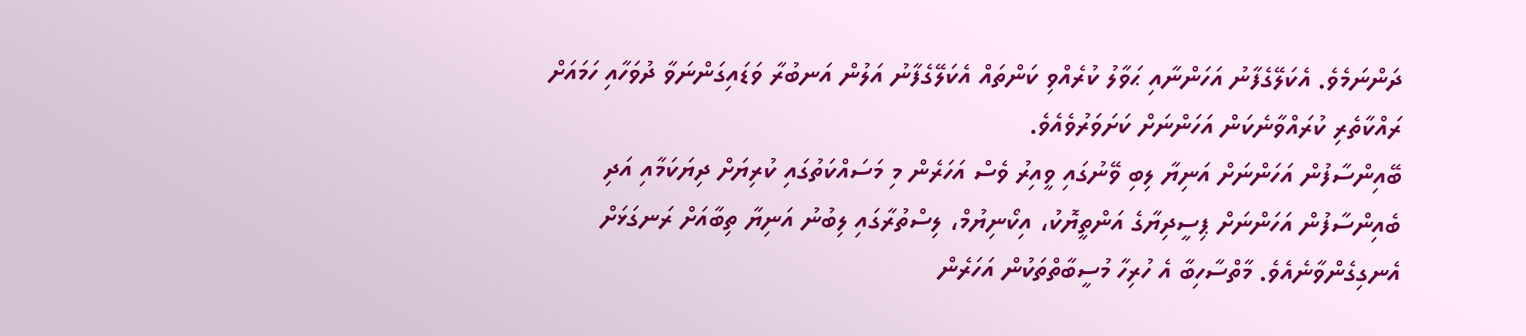ދަންނަމެވެ. އެކަލޭގެފާނު އަހަންނާއި ޙަވާލު ކުރެއްވި ކަންތައް އެކަލޭގެފާނު އަލުން އަނބުރާ ވަޑައިގަންނަވާ ދުވަހާއި ހަމައަށް ރައްކާތެރި ކުރައްވާނެކަން އަހަންނަށް ކަށަވަރުވެއެވެ.
ބޭއިންސާފުން އަހަންނަށް އަނިޔާ ލިބި ވޭނުގައި ވީއިރު ވެސް އަހަރެން މި މަސައްކަތުގައި ކުރިޔަށް ދިޔަކަމާއި އަދި ބެއިންސާފުން އަހަންނަށް ޕިސީދިޔާގެ އަންތީޔޮކު، އިކޯނިޔުމް، ލިސްތުރާގައި ލިބުނު އަނިޔާ ތިބާއަށް ރަނގަޅަށް އެނގިގެންވާނެއެވެ. މާތްސާހިބާ އެ ހުރިހާ މުސީބާތްތަކުން އަހަރެން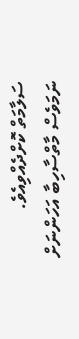ސަލާމަތް ކޮށްދެއްވިއެވެ.
ނަމަވެސް މާތްސާހިބާ އަހަންނަށް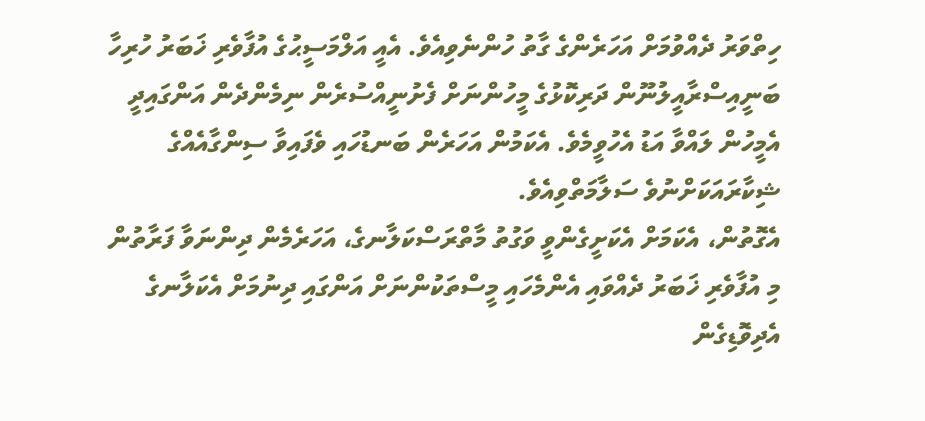ހިތްވަރު ދެއްވުމަށް އަހަރެންގެ ގާތު ހުންނެވިއެވެ. އެއީ އަލްމަސީޙުގެ އުފާވެރި ޚަބަރު ހުރިހާ ބަނީއިސްރާއީލުނޫން ދަރިކޮޅުގެ މީހުންނަށް ފެށުނީއްސުރެން ނިމެންދެން އަންގައިދީ އެމީހުން ލައްވާ އަޑު އެހުވީމެވެ. އެކަމުން އަހަރެން ބަނޑުހައި ވެފައިވާ ސިންގާއެއްގެ ޝިކާރައަކަށްނުވެ ސަލާމަތްވިއެވެ.
އެގޮތުން، އެކަމަށް އެކަށީގެންވީ ވަގުތު މާތްރަސްކަލާނގެ، އަހަރެމެން ދިންނަވާ ފަރާތުން މި އުފާވެރި ޚަބަރު ދެއްވައި އެންމެހައި މީސްތަކުންނަށް އަންގައި ދިނުމަށް އެކަލާނގެ އެދިވޮޑިގެން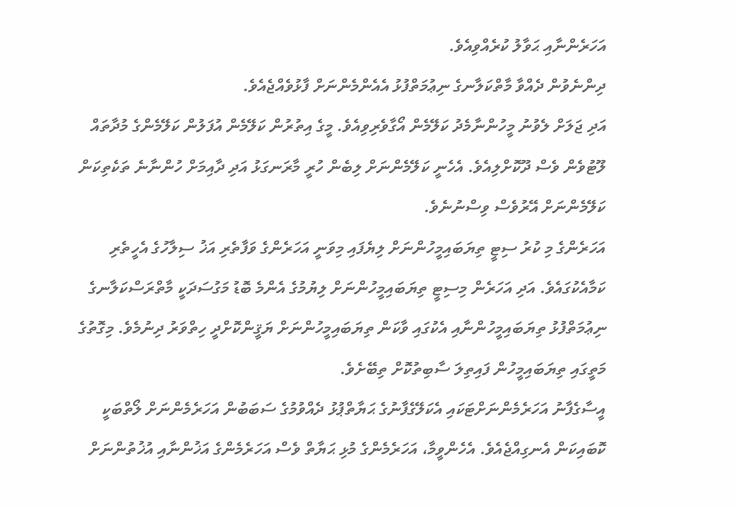އަހަރެންނާއި ޙަވާލު ކުރެއްވިއެވެ.
ދިންނެވުން ދެއްވާ މާތްކަލާނގެ ނިޢުމަތްފުޅު އެއެންމެންނަށް ފާޅުވެއްޖެއެވެ.
އަދި ޖަލަށް ލެވުނު މީހުންނާމެދު ކަލޭމެން އޯގާވެރިވިއެވެ. މީގެ އިތުރުން ކަލޭމެން އުފަލުން ކަލޭމެންގެ މުދާތައް ލޫޓުވެން ވެސް ދޫކޮށްލިއެވެ. އެހެނީ ކަލޭމެންނަށް ލިބެން ހުރީ މާރަނގަޅު އަދި ދާއިމަށް ހުންނާނެ ތަކެތިކަން ކަލޭމެންނަށް އޭރުވެސް ވިސްނުނެވެ.
އަހަރެންގެ މި ކުރު ސިޓީ ތިޔަބައިމީހުންނަށް ލިޔެފައި މިވަނީ އަހަރެންގެ ވަފާތެރި އަޚު ސިލާހުގެ އެހީތެރި ކަމާއެކުގައެވެ. އަދި އަހަރެން މިސިޓީ ތިޔަބައިމީހުންނަށް ލިޔުމުގެ އެންމެ ބޮޑު މަގުސަދަކީ މާތްރަސްކަލާނގެ ނިޢުމަތްފުޅު ތިޔަބައިމީހުންނާއި އެކުގައި ވާކަން ތިޔަބައިމީހުންނަށް ޔަޤީންކޮށްދީ ހިތްވަރު ދިނުމެވެ. މިގޮތުގެ މަތީގައި ތިޔަބައިމީހުން ފައިތިލަ ސާބިތުކޮށް ތިބޭށެވެ.
އީސާގެފާނު އަހަރެމެންނަށްޓަކައި އެކަލޭގެފާނުގެ ޙަޔާތްޕުޅު ދެއްވުމުގެ ސަބަބުން އަހަރެމެންނަށް ލޯތްބަކީ ކޮބައިކަން އެނގިއްޖެއެވެ. އެހެންވީމާ، އަހަރެމެންގެ މުޅި ޙަޔާތް ވެސް އަހަރެމެންގެ އަޚުންނާއި އުޚުތުންނަށް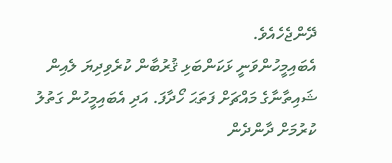ދޭންޖެހެއެވެ.
އެބައިމީހުންވަނީ ޅަކަންބަޅި ޤުރުބާން ކުރެވިދިޔަ ލެއިން ޝައިތާނާގެ މައްޗަށް ފަތަޙަ ހޯދާފަ. އަދި އެބައިމީހުން ގަތުލު ކުރުމަށް ދާންދެން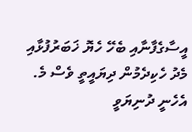އީސާގެފާނާއި ބެހޭ ހެޔޮ ޚަބަރުފުޅާއި މެދު ހެކިދެމުން ދިޔައީތީ ވެސް މެ. އެހެނީ ދުނިޔަވީ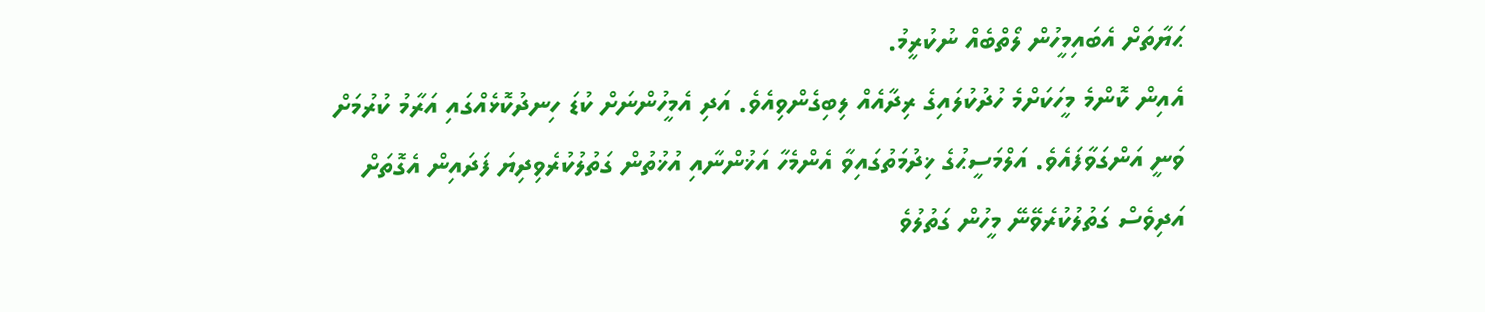ޙަޔާތަށް އެބައިމީހުން ލޯތްބެއް ނުކުރީމު.
އެއިން ކޮންމެ މީހަކަށްމެ ހުދުކުލައިގެ ރިދާއެއް ލިބިގެންވިއެވެ. އަދި އެމީހުންނަށް ކުޑަ ހިނދުކޮޅެއްގައި އަރާމު ކުރުމަށް ވަނީ އަންގަވާފައެވެ. އަލްމަސީޙުގެ ޚިދުމަތުގައިވާ އެންމެހާ އަޚުންނާއި އުޚުތުން ގަތުލުކުރެވިދިޔަ ފަދައިން އެގޮތަށް އަދިވެސް ގަތުލުކުރެވޭނޭ މީހުން ގަތުލުވެ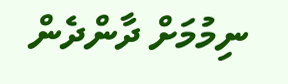ނިމުމަށް ދާންދެން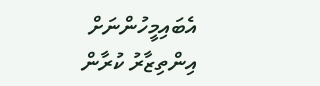އެބައިމީހުންނަށް އިންތިޒާރު ކުރާން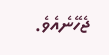ޖެހޭނެއެވެ.